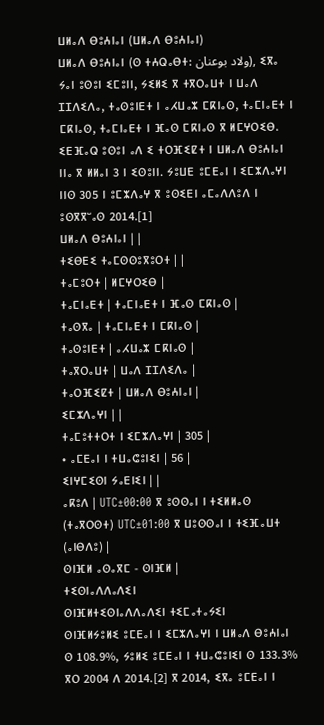ⵡⵍⴰⴷ ⴱⵓⵄⵏⴰⵏ (ⵡⵍⴰⴷ ⴱⵓⵄⵏⴰⵏ)
ⵡⵍⴰⴷ ⴱⵓⵄⵏⴰⵏ (ⵙ ⵜⵄⵕⴰⴱⵜ: ولاد بوعنان), ⵉⴳⴰ ⵢⴰⵏ ⵓⵙⵓⵏ ⵉⵎⵓⵏⵏ, ⵢⵉⵍⵉ ⴳ ⵜⴳⵔⴰⵡⵜ ⵏ ⵡⴰⴷ ⵊⵊⴷⵉⴷⴰ, ⵜⴰⵙⵓⵏⴹⵜ ⵏ ⴰⵃⵡⴰⵣ ⵎⴽⵏⴰⵙ, ⵜⴰⵎⵏⴰⴹⵜ ⵏ ⵎⴽⵏⴰⵙ, ⵜⴰⵎⵏⴰⴹⵜ ⵏ ⴼⴰⵙ ⵎⴽⵏⴰⵙ ⴳ ⵍⵎⵖⵔⵉⴱ. ⵉⴹⴼⴰⵕ ⵓⵙⵓⵏ ⴰⴷ ⵉ ⵜⵔⴼⵉⵇⵜ ⵏ ⵡⵍⴰⴷ ⴱⵓⵄⵏⴰⵏ ⵏⵏⴰ ⴳ ⵍⵍⴰⵏ 3 ⵏ ⵉⵙⵓⵏⵏ. ⵢⵓⵡⴹ ⵓⵎⴹⴰⵏ ⵏ ⵉⵎⵣⴷⴰⵖⵏ ⵏⵏⵙ 305 ⵏ ⵓⵎⵣⴷⴰⵖ ⴳ ⵓⵙⵉⴹⵏ ⴰⵎⴰⴷⴷⵓⴷ ⵏ ⵓⵙⴳⴳⵯⴰⵙ 2014.[1]
ⵡⵍⴰⴷ ⴱⵓⵄⵏⴰⵏ | |
ⵜⵉⴱⴹⵉ ⵜⴰⵎⵙⵙⵓⴳⵓⵔⵜ | |
ⵜⴰⵎⵓⵔⵜ | ⵍⵎⵖⵔⵉⴱ |
ⵜⴰⵎⵏⴰⴹⵜ | ⵜⴰⵎⵏⴰⴹⵜ ⵏ ⴼⴰⵙ ⵎⴽⵏⴰⵙ |
ⵜⴰⵙⴳⴰ | ⵜⴰⵎⵏⴰⴹⵜ ⵏ ⵎⴽⵏⴰⵙ |
ⵜⴰⵙⵓⵏⴹⵜ | ⴰⵃⵡⴰⵣ ⵎⴽⵏⴰⵙ |
ⵜⴰⴳⵔⴰⵡⵜ | ⵡⴰⴷ ⵊⵊⴷⵉⴷⴰ |
ⵜⴰⵔⴼⵉⵇⵜ | ⵡⵍⴰⴷ ⴱⵓⵄⵏⴰⵏ |
ⵉⵎⵣⴷⴰⵖⵏ | |
ⵜⴰⵎⵓⵜⵜⵔⵜ ⵏ ⵉⵎⵣⴷⴰⵖⵏ | 305 |
• ⴰⵎⴹⴰⵏ ⵏ ⵜⵡⴰⵛⵓⵏⵉⵏ | 56 |
ⵉⵏⵖⵎⵉⵙⵏ ⵢⴰⴹⵏⵉⵏ | |
ⴰⴽⵓⴷ | UTC±00:00 ⴳ ⵓⵙⵙⴰⵏ ⵏ ⵜⵉⵍⵍⴰⵙ (ⵜⴰⴳⵔⵙⵜ) UTC±01:00 ⴳ ⵡⵓⵙⵙⴰⵏ ⵏ ⵜⵉⴼⴰⵡⵜ (ⴰⵏⴱⴷⵓ) |
ⵙⵏⴼⵍ ⴰⵙⴰⴳⵎ - ⵙⵏⴼⵍ |
ⵜⵉⵙⵏⴰⴷⴷⴰⴷⵉⵏ
ⵙⵏⴼⵍⵜⵉⵙⵏⴰⴷⴷⴰⴷⵉⵏ ⵜⵉⵎⴰⵜⴰⵢⵉⵏ
ⵙⵏⴼⵍⵢⵓⵍⵉ ⵓⵎⴹⴰⵏ ⵏ ⵉⵎⵣⴷⴰⵖⵏ ⵏ ⵡⵍⴰⴷ ⴱⵓⵄⵏⴰⵏ ⵙ 108.9%, ⵢⵓⵍⵉ ⵓⵎⴹⴰⵏ ⵏ ⵜⵡⴰⵛⵓⵏⵉⵏ ⵙ 133.3% ⴳⵔ 2004 ⴷ 2014.[2] ⴳ 2014, ⵉⴳⴰ ⵓⵎⴹⴰⵏ ⵏ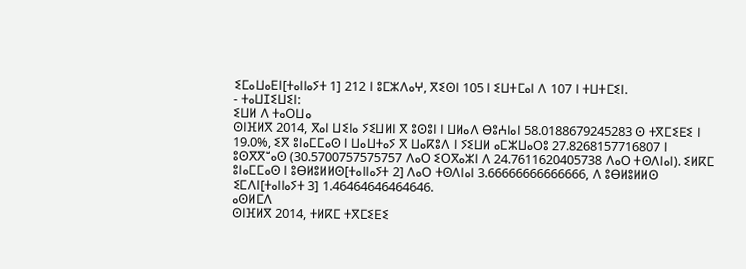ⵉⵎⴰⵡⴰⴹⵏ[ⵜⴰⵏⵏⴰⵢⵜ 1] 212 ⵏ ⵓⵎⵣⴷⴰⵖ, ⴳⵉⵙⵏ 105 ⵏ ⵉⵡⵜⵎⴰⵏ ⴷ 107 ⵏ ⵜⵡⵜⵎⵉⵏ.
- ⵜⴰⵡⵊⵉⵡⵉⵏ:
ⵉⵡⵍ ⴷ ⵜⴰⵔⵡⴰ
ⵙⵏⴼⵍⴳ 2014, ⴳⴰⵏ ⵡⵉⵏⴰ ⵢⵉⵡⵍⵏ ⴳ ⵓⵙⵓⵏ ⵏ ⵡⵍⴰⴷ ⴱⵓⵄⵏⴰⵏ 58.0188679245283 ⵙ ⵜⴳⵎⵉⴹⵉ ⵏ 19.0%, ⵉⴳ ⵓⵏⴰⵎⵎⴰⵙ ⵏ ⵡⴰⵡⵜⴰⵢ ⴳ ⵡⴰⴽⵓⴷ ⵏ ⵢⵉⵡⵍ ⴰⵎⵣⵡⴰⵔⵓ 27.8268157716807 ⵏ ⵓⵙⴳⴳⵯⴰⵙ (30.5700757575757 ⴷⴰⵔ ⵉⵔⴳⴰⵣⵏ ⴷ 24.7611620405738 ⴷⴰⵔ ⵜⵙⴷⵏⴰⵏ). ⵉⵍⴽⵎ ⵓⵏⴰⵎⵎⴰⵙ ⵏ ⵓⴱⵍⵓⵍⵍⵙ[ⵜⴰⵏⵏⴰⵢⵜ 2] ⴷⴰⵔ ⵜⵙⴷⵏⴰⵏ 3.66666666666666, ⴷ ⵓⴱⵍⵓⵍⵍⵙ ⵉⵎⴷⵏ[ⵜⴰⵏⵏⴰⵢⵜ 3] 1.46464646464646.
ⴰⵙⵍⵎⴷ
ⵙⵏⴼⵍⴳ 2014, ⵜⵍⴽⵎ ⵜⴳⵎⵉⴹⵉ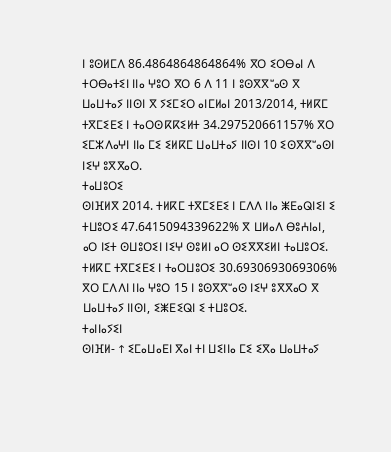ⵏ ⵓⵙⵍⵎⴷ 86.4864864864864% ⴳⵔ ⵉⵔⴱⴰⵏ ⴷ ⵜⵔⴱⴰⵜⵉⵏ ⵏⵏⴰ ⵖⵓⵔ ⴳⵔ 6 ⴷ 11 ⵏ ⵓⵙⴳⴳⵯⴰⵙ ⴳ ⵡⴰⵡⵜⴰⵢ ⵏⵏⵙⵏ ⴳ ⵢⵉⵎⵉⵔ ⴰⵏⵎⵍⴰⵏ 2013/2014, ⵜⵍⴽⵎ ⵜⴳⵎⵉⴹⵉ ⵏ ⵜⴰⵔⵙⴽⴽⵉⵍⵜ 34.297520661157% ⴳⵔ ⵉⵎⵣⴷⴰⵖⵏ ⵏⵏⴰ ⵎⵉ ⵉⵍⴽⵎ ⵡⴰⵡⵜⴰⵢ ⵏⵏⵙⵏ 10 ⵉⵙⴳⴳⵯⴰⵙⵏ ⵏⵉⵖ ⵓⴳⴳⴰⵔ.
ⵜⴰⵡⵓⵔⵉ
ⵙⵏⴼⵍⴳ 2014. ⵜⵍⴽⵎ ⵜⴳⵎⵉⴹⵉ ⵏ ⵎⴷⴷ ⵏⵏⴰ ⵥⴹⴰⵕⵏⵉⵏ ⵉ ⵜⵡⵓⵔⵉ 47.6415094339622% ⴳ ⵡⵍⴰⴷ ⴱⵓⵄⵏⴰⵏ, ⴰⵔ ⵏⵉⵜ ⵙⵡⵓⵔⵉⵏ ⵏⵉⵖ ⵙⵓⵍⵏ ⴰⵔ ⵙⵉⴳⴳⵉⵍⵏ ⵜⴰⵡⵓⵔⵉ. ⵜⵍⴽⵎ ⵜⴳⵎⵉⴹⵉ ⵏ ⵜⴰⵔⵡⵓⵔⵉ 30.6930693069306% ⴳⵔ ⵎⴷⴷⵏ ⵏⵏⴰ ⵖⵓⵔ 15 ⵏ ⵓⵙⴳⴳⵯⴰⵙ ⵏⵉⵖ ⵓⴳⴳⴰⵔ ⴳ ⵡⴰⵡⵜⴰⵢ ⵏⵏⵙⵏ, ⵉⵥⴹⵉⵕⵏ ⵉ ⵜⵡⵓⵔⵉ.
ⵜⴰⵏⵏⴰⵢⵉⵏ
ⵙⵏⴼⵍ- ↑ ⵉⵎⴰⵡⴰⴹⵏ ⴳⴰⵏ ⵜⵏ ⵡⵉⵏⵏⴰ ⵎⵉ ⵉⴳⴰ ⵡⴰⵡⵜⴰⵢ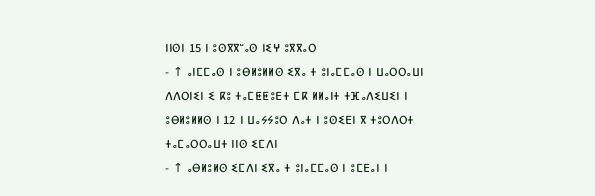ⵏⵏⵙⵏ 15 ⵏ ⵓⵙⴳⴳⵯⴰⵙ ⵏⵉⵖ ⵓⴳⴳⴰⵔ
- ↑ ⴰⵏⵎⵎⴰⵙ ⵏ ⵓⴱⵍⵓⵍⵍⵙ ⵉⴳⴰ ⵜ ⵓⵏⴰⵎⵎⴰⵙ ⵏ ⵡⴰⵔⵔⴰⵡⵏ ⴷⴷⵔⵏⵉⵏ ⵉ ⴽⵓ ⵜⴰⵎⵟⵟⵓⴹⵜ ⵎⴽ ⵍⵍⴰⵏⵜ ⵜⴼⴰⴷⵉⵡⵉⵏ ⵏ ⵓⴱⵍⵓⵍⵍⵙ ⵏ 12 ⵏ ⵡⴰⵢⵢⵓⵔ ⴷⴰⵜ ⵏ ⵓⵙⵉⴹⵏ ⴳ ⵜⵓⵔⴷⵔⵜ ⵜⴰⵎⴰⵔⵔⴰⵡⵜ ⵏⵏⵙ ⵉⵎⴷⵏ
- ↑ ⴰⴱⵍⵓⵍⵙ ⵉⵎⴷⵏ ⵉⴳⴰ ⵜ ⵓⵏⴰⵎⵎⴰⵙ ⵏ ⵓⵎⴹⴰⵏ ⵏ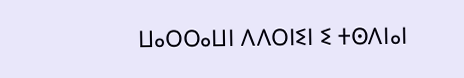ⵡⴰⵔⵔⴰⵡⵏ ⴷⴷⵔⵏⵉⵏ ⵉ ⵜⵙⴷⵏⴰⵏ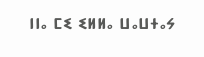ⵏⵏⴰ ⵎⵉ ⵉⵍⵍⴰ ⵡⴰⵡⵜⴰⵢ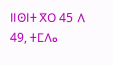ⵏⵏⵙⵏⵜ ⴳⵔ 45 ⴷ 49, ⵜⵎⴷⴰ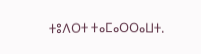ⵜⵓⴷⵔⵜ ⵜⴰⵎⴰⵔⵔⴰⵡⵜ.